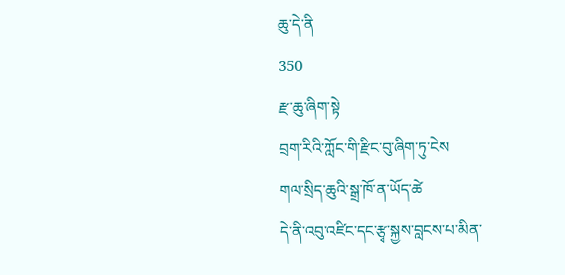ཆུ་དེ་ནི                                                                                                          350
རྫ་ཆུ་ཞིག་སྟེ
བྲག་རིའི་ཀློང་གི་རྫིང་བུ་ཞིག་ཏུ་ངེས
གལ་སྲིད་ཆུའི་སྒྲ་ཁོ་ན་ཡོད་ཚེ
དེ་ནི་འབུ་འཛིང་དང་རྩྭ་སྐྱས་བླངས་པ་མིན་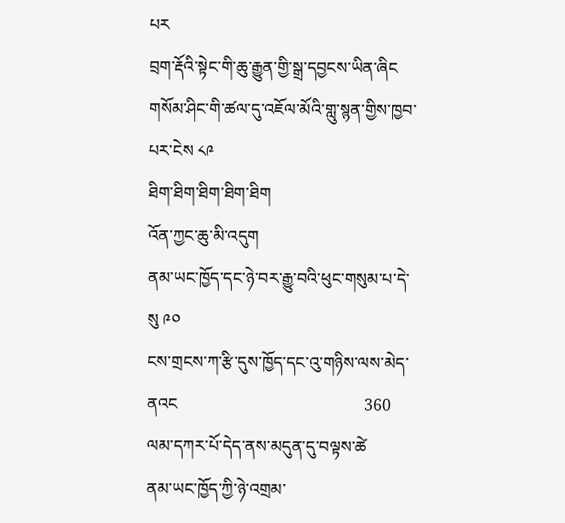པར
བྲག་རྡོའི་སྟེང་གི་ཆུ་རྒྱུན་གྱི་སྒྲ་དབྱངས་ཡིན་ཞིང
གསོམ་ཤིང་གི་ཚལ་དུ་འཇོལ་མོའི་གླུ་སྙན་གྱིས་ཁྱབ་པར་ངེས ༨༩
ཐིག་ཐིག་ཐིག་ཐིག་ཐིག
འོན་ཀྱང་ཆུ་མི་འདུག
ནམ་ཡང་ཁྱོད་དང་ཉེ་བར་རྒྱུ་བའི་ཕུང་གསུམ་པ་དེ་སུ ༩༠
ངས་གྲངས་ཀ་རྩི་དུས་ཁྱོད་དང་འུ་གཉིས་ལས་མེད་ནའང                                             360
ལམ་དཀར་པོ་དེད་ནས་མདུན་དུ་བལྟས་ཚེ
ནམ་ཡང་ཁྱོད་ཀྱི་ཉེ་འགྲམ་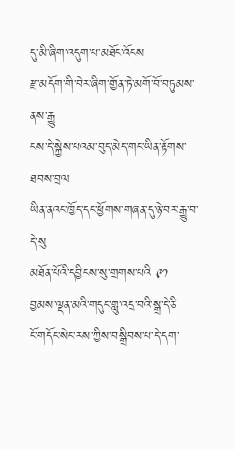དུ་མི་ཞིག་འདུག་པ་མཐོང་འོངས
རྫ་མདོག་གི་བེར་ཞིག་གྱོན་ཏེ་མགོ་བོ་བཏུམས་ནས་རྒྱུ
ངས་དེ་སྐྱེས་པའམ་བུད་མེད་གང་ཡིན་རྟོགས་ཐབས་བྲལ
ཡིན་ནའང་ཁྱོད་དང་ཕྱོགས་གཞན་དུ་ཉེ་བར་རྒྱུ་བ་དེ་སུ
མཐོན་པོའི་དབྱིངས་སུ་གྲགས་པའི ༩༡
བྱམས་ལྡན་མའི་གདུང་གླུ་འདྲ་བའི་སྒྲ་དེ་ཅི
ངོ་གདོང་སེང་རས་ཀྱིས་བསྒྲིབས་པ་དེ་དག་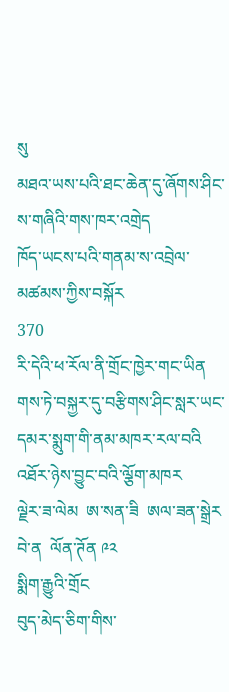སུ
མཐའ་ཡས་པའི་ཐང་ཆེན་དུ་ཞོགས་ཤིང་ས་གཞིའི་གས་ཁར་འགྲེད
ཁོད་ཡངས་པའི་གནམ་ས་འབྲེལ་མཚམས་ཀྱིས་བསྐོར                                                  370
རི་དེའི་ཕ་རོལ་ནི་གྲོང་ཁྱེར་གང་ཡིན
གས་ཏེ་བསྐྱར་དུ་བརྩིགས་ཤིང་སླར་ཡང་དམར་སྨུག་གི་ནམ་མཁར་རལ་བའི
འཐོར་ཉེས་བྱུང་བའི་ལྕོག་མཁར
ལྗེར་ཟ་ལེམ  ཨ་སན་ཟི  ཨལ་ཟན་སྒྲེར
བེ་ན  ལོན་ཊོན ༩༢
སྨིག་རྒྱུའི་གྲོང
བུད་མེད་ཅིག་གིས་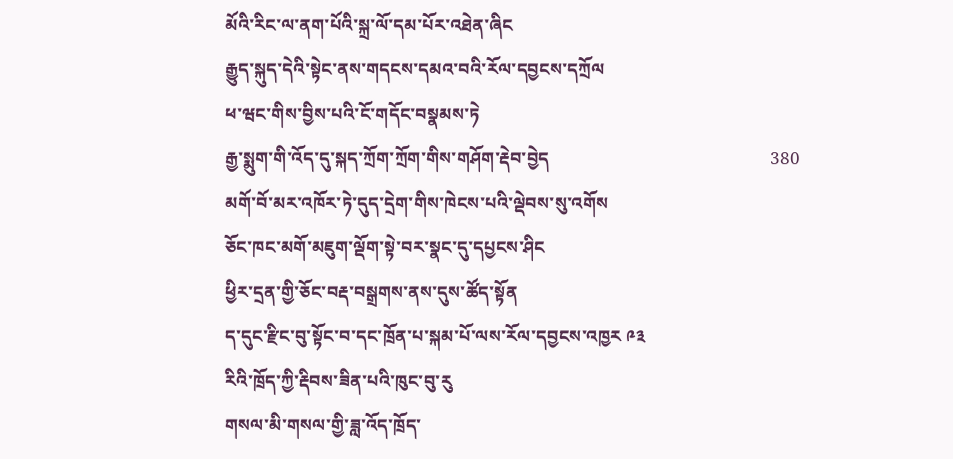མོའི་རིང་ལ་ནག་པོའི་སྐྲ་ལོ་དམ་པོར་འཐེན་ཞིང
རྒྱུད་སྐུད་དེའི་སྟེང་ནས་གདངས་དམའ་བའི་རོལ་དབྱངས་དཀྲོལ
ཕ་ཝང་གིས་བྱིས་པའི་ངོ་གདོང་བསྣམས་ཏེ
རྒྱ་སྨུག་གི་འོད་དུ་སྐད་ཀྲོག་ཀྲོག་གིས་གཤོག་རྡེབ་བྱེད                                                  380
མགོ་བོ་མར་འཁོར་ཏེ་དུད་དྲེག་གིས་ཁེངས་པའི་ལྡེབས་སུ་འགོས
ཅོང་ཁང་མགོ་མཇུག་ལྡོག་སྟེ་བར་སྣང་དུ་དཔྱངས་ཤིང
ཕྱིར་དྲན་གྱི་ཅོང་བརྡ་བསྒྲགས་ནས་དུས་ཚོད་སྟོན
ད་དུང་རྫིང་བུ་སྟོང་བ་དང་ཁྲོན་པ་སྐམ་པོ་ལས་རོལ་དབྱངས་འཁྱར ༩༣
རིའི་ཁྲོད་ཀྱི་རྡིབས་ཟིན་པའི་ཁུང་བུ་རུ
གསལ་མི་གསལ་གྱི་ཟླ་འོད་ཁྲོད་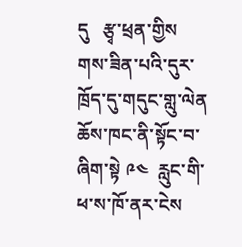དུ   རྩྭ་ཕྲན་གྱིས
གས་ཟིན་པའི་དུར་ཁྲོད་དུ་གདུང་གླུ་ལེན
ཆོས་ཁང་ནི་སྟོང་བ་ཞིག་སྟེ ༩༤  རླུང་གི་ཕ་ས་ཁོ་ནར་ངེས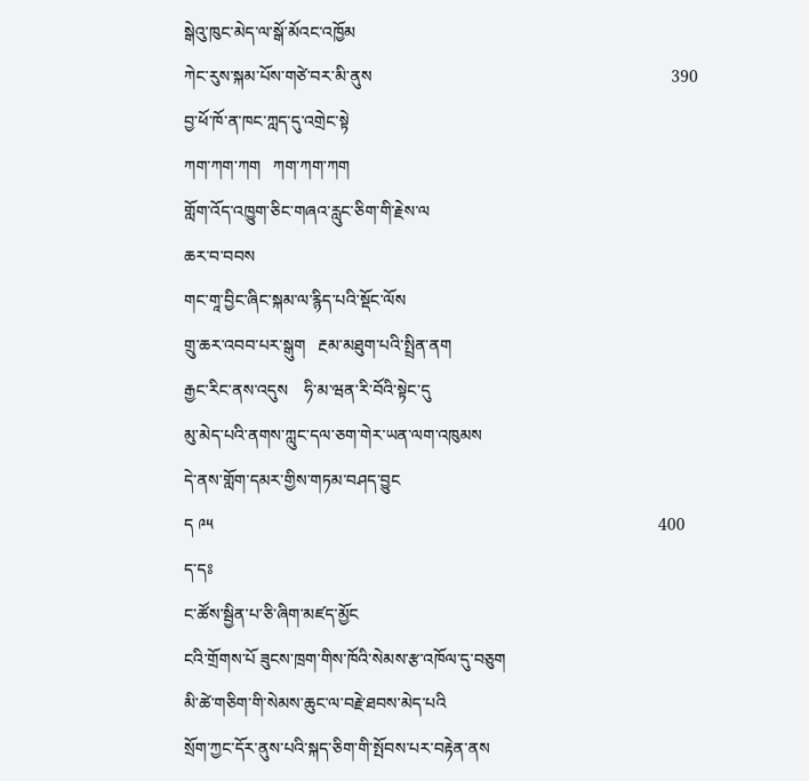སྒེའུ་ཁུང་མེད་ལ་སྒོ་མོའང་འཁྱོམ
ཀེང་རུས་སྐམ་པོས་གཙེ་བར་མི་ནུས                                                                        390
བྱ་ཕོ་ཁོ་ན་ཁང་ཀླད་དུ་འགྲེང་སྟེ
ཀག་ཀག་ཀག   ཀག་ཀག་ཀག
གློག་འོད་འཁྱུག་ཅིང་གཞའ་རླུང་ཅིག་གི་རྗེས་ལ
ཆར་བ་བབས
གང་གཱ་བྱིང་ཞིང་སྐམ་ལ་རྙིད་པའི་སྡོང་ལོས
གྲུ་ཆར་འབབ་པར་སྒུག   རྔམ་མཐུག་པའི་སྤྲིན་ནག
རྒྱང་རིང་ནས་འདུས    ཧི་མ་ཝན་རི་བོའི་སྟེང་དུ
མུ་མེད་པའི་ནགས་ཀླུང་དལ་ཅག་གེར་ཡན་ལག་འཁུམས
དེ་ནས་གློག་དམར་གྱིས་གཏམ་བཤད་བྱུང
ད ༩༥                                                                                                           400
ད་དཿ
ང་ཚོས་སྦྱིན་པ་ཅི་ཞིག་མཛད་མྱོང
ངའི་གྲོགས་པོ ཟུངས་ཁྲག་གིས་ཁོའི་སེམས་རྩ་འཁོལ་དུ་བཅུག
མི་ཚེ་གཅིག་གི་སེམས་ཆུང་ལ་བརྗེ་ཐབས་མེད་པའི
སྲོག་ཀྱང་དོར་ནུས་པའི་སྐད་ཅིག་གི་སྤོབས་པར་བརྟེན་ནས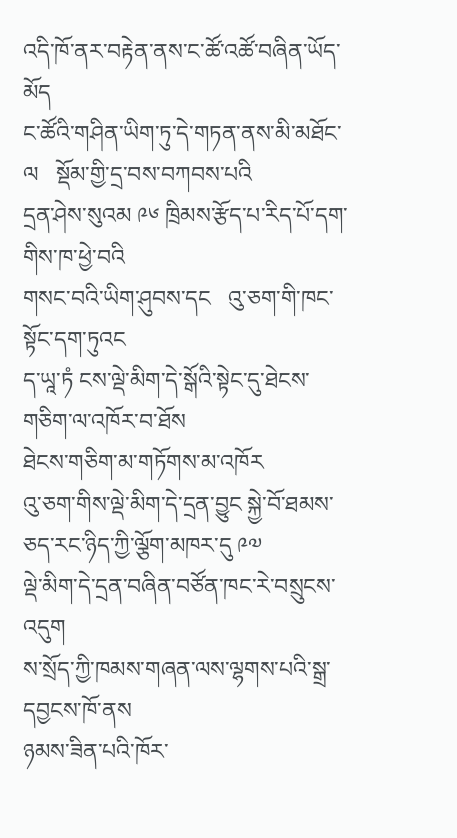འདི་ཁོ་ནར་བརྟེན་ནས་ང་ཚོ་འཚོ་བཞིན་ཡོད་མོད
ང་ཚོའི་གཤིན་ཡིག་ཏུ་དེ་གཏན་ནས་མི་མཐོང་ལ   སྡོམ་གྱི་དྲ་བས་བཀབས་པའི
དྲན་ཤེས་སུའམ ༩༦ ཁྲིམས་རྩོད་པ་རིད་པོ་དག་གིས་ཁ་ཕྱེ་བའི
གསང་བའི་ཡིག་ཤུབས་དང   འུ་ཅག་གི་ཁང་སྟོང་དག་ཏུའང
ད་ཡཱ་ཏཾ ངས་ལྡེ་མིག་དེ་སྒོའི་སྟེང་དུ་ཐེངས་གཅིག་ལ་འཁོར་བ་ཐོས
ཐེངས་གཅིག་མ་གཏོགས་མ་འཁོར
འུ་ཅག་གིས་ལྡེ་མིག་དེ་དྲན་བྱུང སྐྱེ་བོ་ཐམས་ཅད་རང་ཉིད་ཀྱི་ལྕོག་མཁར་དུ ༩༧
ལྡེ་མིག་དེ་དྲན་བཞིན་བཙོན་ཁང་རེ་བསྲུངས་འདུག
ས་སྲོད་ཀྱི་ཁམས་གཞན་ལས་ལྷགས་པའི་སྒྲ་དབྱངས་ཁོ་ནས
ཉམས་ཟིན་པའི་ཁོར་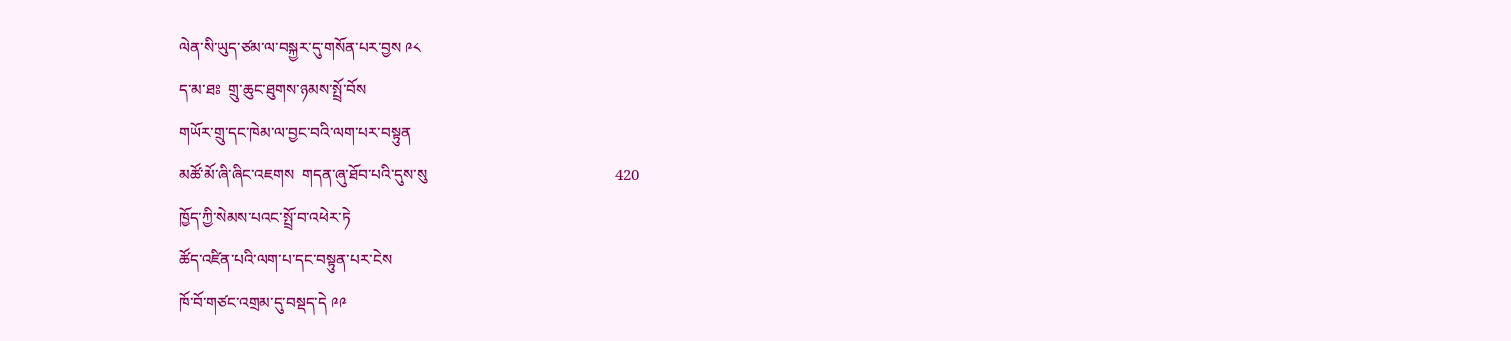ལེན་སི་ཡུད་ཙམ་ལ་བསྐྱར་དུ་གསོན་པར་བྱས ༩༨
ད་མ་ཐཿ  གྲུ་ཆུང་ཐུགས་ཉམས་སྤྲོ་བོས
གཡོར་གྲུ་དང་ཁེམ་ལ་བྱང་བའི་ལག་པར་བསྟུན
མཚོ་མོ་ཞི་ཞིང་འཇགས  གདན་ཞུ་ཐོབ་པའི་དུས་སུ                                                420
ཁྱོད་ཀྱི་སེམས་པའང་སྤྲོ་བ་འཕེར་ཏེ
ཚོད་འཛིན་པའི་ལག་པ་དང་བསྟུན་པར་ངེས
ཁོ་བོ་གཙང་འགྲམ་དུ་བསྡད་དེ ༩༩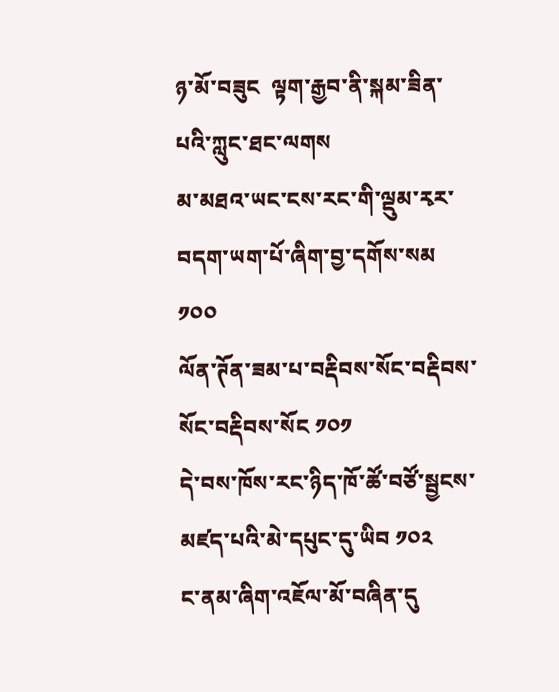ཉ་མོ་བཟུང  ལྟག་རྒྱབ་ནི་སྐམ་ཟིན་པའི་ཀླུང་ཐང་ལགས
མ་མཐའ་ཡང་ངས་རང་གི་ལྡུམ་རྭར་བདག་ཡག་པོ་ཞིག་བྱ་དགོས་སམ ༡༠༠
ལོན་ཊོན་ཟམ་པ་བརྡིབས་སོང་བརྡིབས་སོང་བརྡིབས་སོང ༡༠༡
དེ་བས་ཁོས་རང་ཉིད་ཁོ་ཚོ་བཙོ་སྦྱངས་མཛད་པའི་མེ་དཔུང་དུ་ཡིབ ༡༠༢
ང་ནམ་ཞིག་འཇོལ་མོ་བཞིན་དུ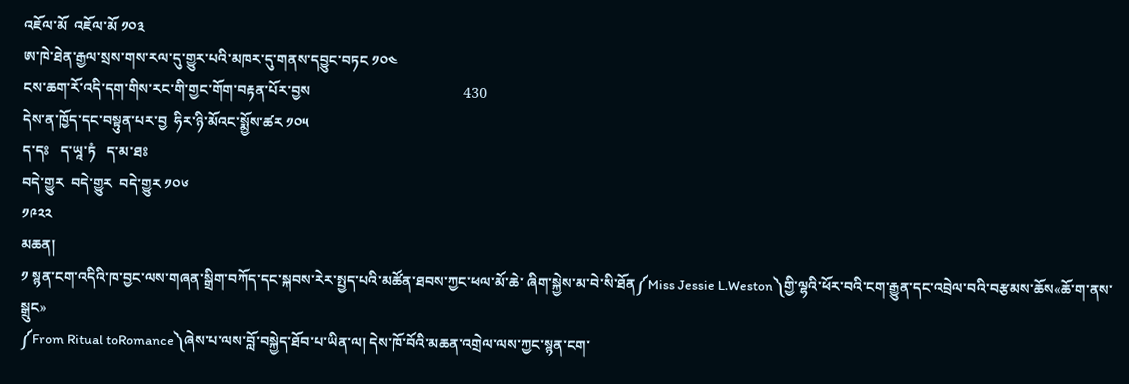འཇོལ་མོ  འཇོལ་མོ ༡༠༣
ཨ་ཁེ་ཐེན་རྒྱལ་སྲས་གས་རལ་དུ་གྱུར་པའི་མཁར་དུ་གནས་དབྱུང་བཏང ༡༠༤
ངས་ཆག་རོ་འདི་དག་གིས་རང་གི་གྱང་གོག་བརྟན་པོར་བྱས                                          430
དེས་ན་ཁྱོད་དང་བསྟུན་པར་བྱ  ཧིར་ཉི་མོའང་སྨྱོས་ཚར ༡༠༥
ད་དཿ   ད་ཡཱ་ཏཾ   ད་མ་ཐཿ
བདེ་གྱུར  བདེ་གྱུར  བདེ་གྱུར ༡༠༦
༡༩༢༢
མཆན།
༡ སྙན་ངག་འདིའི་ཁ་བྱང་ལས་གཞན་སྒྲིག་བཀོད་དང་སྐབས་རེར་སྤྱད་པའི་མཚོན་ཐབས་ཀྱང་ཕལ་མོ་ཆེ་ ཞིག་སྐྱེས་མ་བེ་སི་ཐོན༼Miss Jessie L.Weston༽གྱི་ལྷའི་ཕོར་བའི་ངག་རྒྱུན་དང་འབྲེལ་བའི་བརྩམས་ཆོས«ཆོ་ག་ནས་སྒྲུང»
༼From Ritual toRomance༽ཞེས་པ་ལས་བློ་བསྐྱེད་ཐོབ་པ་ཡིན་ལ། དེས་ཁོ་བོའི་མཆན་འགྲེལ་ལས་ཀྱང་སྙན་ངག་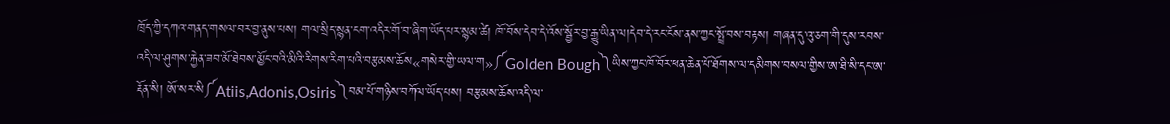ཁྲོད་ཀྱི་དཀའ་གནད་གསལ་བར་བྱ་ནུས་པས། གལ་སྲིད་སྙན་ངག་འདིར་གོ་བ་ཞིག་ཡོད་པར་སྙམ་ཚེ། ཁོ་བོས་དེབ་དེ་འོས་སྦྱོར་བྱ་རྒྱུ་ཡིན་ལ།དེབ་དེ་རང་ངོས་ནས་ཀྱང་སྤྲོ་བས་བརྟས། གཞན་དུ་འུ་ཅག་གི་དུས་རབས་འདི་ལ་ཤུགས་རྐྱེན་ཟབ་མོ་ཐེབས་མྱོང་བའི་མིའི་རིགས་རིག་པའི་བརྩམས་ཆོས«གསེར་གྱི་ཡལ་ག»༼Golden Bough༽ཡིས་ཀྱང་ཁོ་བོར་ཕན་ཆེན་པོ་ཐོགས་ལ་དམིགས་བསལ་གྱིས་ཨ་ཐི་སི་དང་ཨ་རྡོན་སི། ཨོ་སར་སི༼Atiis,Adonis,Osiris༽བམ་པོ་གཉིས་བཀོལ་ཡོད་པས། བརྩམས་ཆོས་འདི་ལ་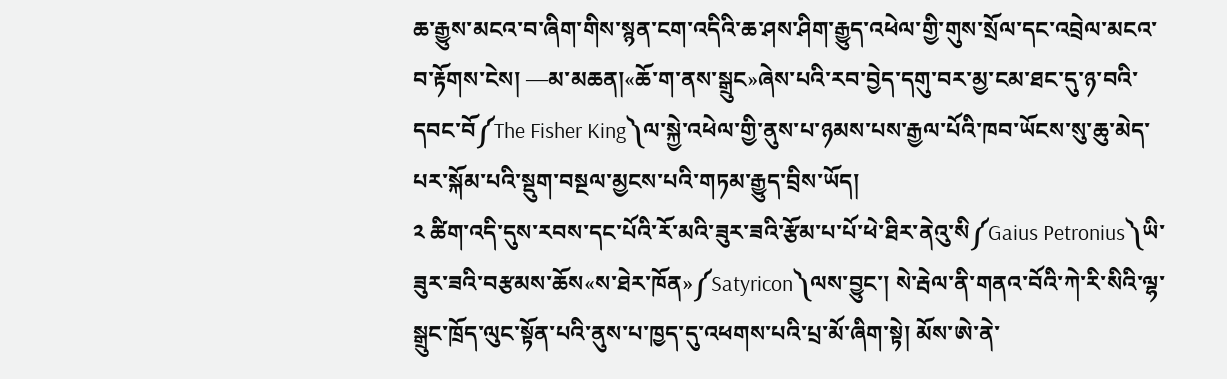ཆ་རྒྱུས་མངའ་བ་ཞིག་གིས་སྙན་ངག་འདིའི་ཆ་ཤས་ཤིག་རྒྱུད་འཕེལ་གྱི་གུས་སྲོལ་དང་འབྲེལ་མངའ་བ་རྟོགས་ངེས། ―མ་མཆན།«ཆོ་ག་ནས་སྒྲུང»ཞེས་པའི་རབ་བྱེད་དགུ་བར་མྱ་ངམ་ཐང་དུ་ཉ་བའི་དབང་བོ༼The Fisher King༽ལ་སྐྱེ་འཕེལ་གྱི་ནུས་པ་ཉམས་པས་རྒྱལ་པོའི་ཁབ་ཡོངས་སུ་ཆུ་མེད་པར་སྐོམ་པའི་སྡུག་བསྔལ་མྱངས་པའི་གཏམ་རྒྱུད་བྲིས་ཡོད།
༢ ཚིག་འདི་དུས་རབས་དང་པོའི་རོ་མའི་ཟུར་ཟའི་རྩོམ་པ་པོ་ཕེ་ཐིར་ནེའུ་སི༼Gaius Petronius༽ཡི་ཟུར་ཟའི་བརྩམས་ཆོས«ས་ཐེར་ཁོན»༼Satyricon༽ལས་བྱུང་། སེ་རྦེལ་ནི་གནའ་བོའི་ཀེ་རི་སིའི་ལྷ་སྒྲུང་ཁྲོད་ལུང་སྟོན་པའི་ནུས་པ་ཁྱད་དུ་འཕགས་པའི་པྲ་མོ་ཞིག་སྟེ། མོས་ཨེ་ནེ་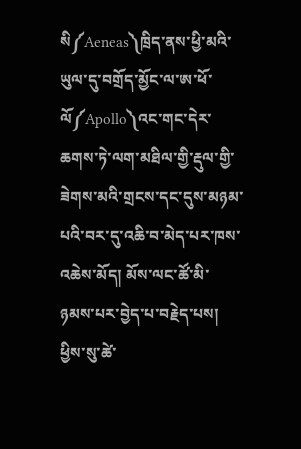སི༼Aeneas༽ཁྲིད་ནས་ཕྱི་མའི་ཡུལ་དུ་བགྲོད་མྱོང་ལ་ཨ་ཕོ་ལོ༼Apollo༽འང་གང་དེར་ཆགས་ཏེ་ལག་མཐིལ་གྱི་རྡུལ་གྱི་ཟེགས་མའི་གྲངས་དང་དུས་མཉམ་པའི་བར་དུ་འཆི་བ་མེད་པར་ཁས་འཆེས་མོད། མོས་ལང་ཚོ་མི་ཉམས་པར་བྱེད་པ་བརྗེད་པས། ཕྱིས་སུ་ཚེ་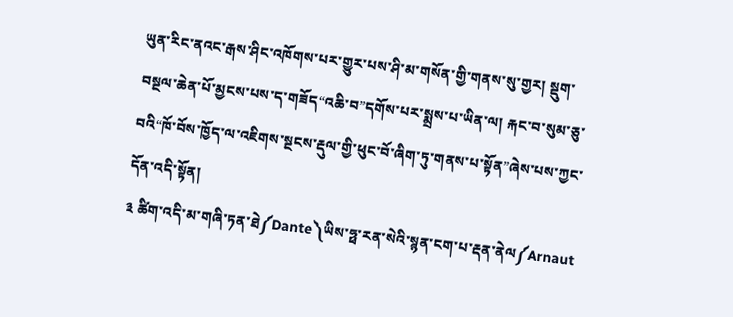ཡུན་རིང་ནའང་རྒས་ཤིང་འཁོགས་པར་གྱུར་པས་ཤི་མ་གསོན་གྱི་གནས་སུ་གྱར། སྡུག་བསྔལ་ཆེན་པོ་མྱངས་པས་ད་གཟོད“འཆི་བ”དགོས་པར་སྨྲས་པ་ཡིན་ལ། རྐང་བ་སུམ་ཅུ་བའི“ཁོ་བོས་ཁྱོད་ལ་འཇིགས་སྔངས་རྡུལ་གྱི་ཕུང་བོ་ཞིག་ཏུ་གནས་པ་སྟོན”ཞེས་པས་ཀྱང་དོན་འདི་སྟོན།
༣ ཚིག་འདི་མ་གཞི་ཏན་ཐེ༼Dante༽ཡིས་ཧྥ་རན་སེའི་སྙན་ངག་པ་རྡན་ནེལ༼Arnaut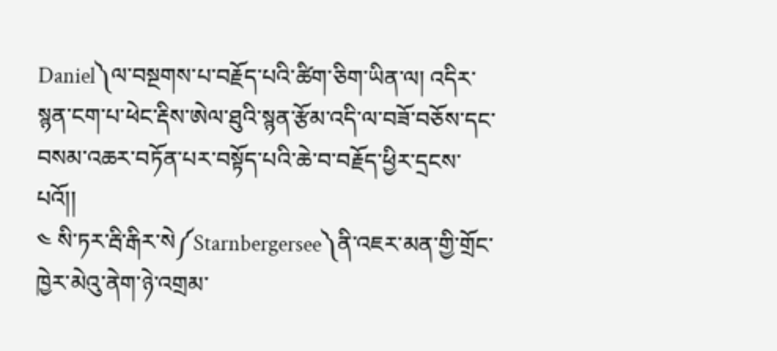Daniel༽ལ་བསྔགས་པ་བརྗོད་པའི་ཚིག་ཅིག་ཡིན་ལ། འདིར་སྙན་ངག་པ་ཕེང་རྡིས་ཨེལ་ཐུའི་སྙན་རྩོམ་འདི་ལ་བཟོ་བཅོས་དང་བསམ་འཆར་བཏོན་པར་བསྟོད་པའི་ཆེ་བ་བརྗོད་ཕྱིར་དྲངས་པའོ།།
༤ སི་ཏར་རྦི་རྒིར་སེ༼Starnbergersee༽ནི་འཇར་མན་གྱི་གྲོང་ཁྱེར་མེའུ་ནེག་ཉེ་འགྲམ་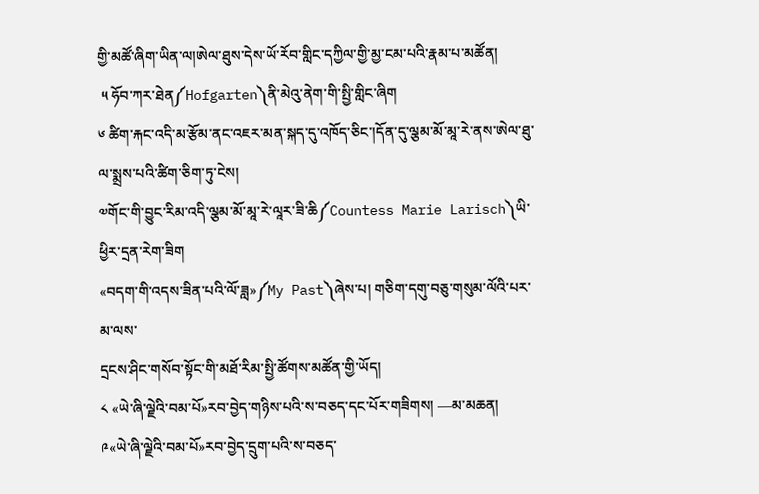གྱི་མཚོ་ཞིག་ཡིན་ལ།ཨེལ་ཐུས་དེས་ཡོ་རོབ་གླིང་དཀྱིལ་གྱི་མྱ་ངམ་པའི་རྣམ་པ་མཚོན།
 ༥ ཧོབ་ཀར་ཐེན༼Hofgarten༽ནི་མེའུ་ནེག་གི་སྤྱི་གླིང་ཞིག
༦ ཚིག་རྐང་འདི་མ་རྩོམ་ནང་འཇར་མན་སྐད་དུ་འཁོད་ཅིང་།དོན་དུ་ལྕམ་མོ་མཱ་རེ་ནས་ཨེལ་ཐུ་ལ་སྨྲས་པའི་ཚིག་ཅིག་ཏུ་ངེས།
༧གོང་གི་བྱུང་རིམ་འདི་ལྕམ་མོ་མཱ་རེ་ལཱར་ཟི་ཆི༼Countess Marie Larisch༽ཡི་ཕྱིར་དྲན་རེག་ཟིག
«བདག་གི་འདས་ཟིན་པའི་ལོ་ཟླ»༼My Past༽ཞེས་པ། གཅིག་དགུ་བཅུ་གསུམ་ལོའི་པར་མ་ལས་
དྲངས་ཤིང་གསོབ་སྟོང་གི་མཐོ་རིམ་སྤྱི་ཚོགས་མཚོན་གྱི་ཡོད།
༨ «ཡེ་ཞི་ལྗེའི་བམ་པོ»རབ་བྱེད་གཉིས་པའི་ས་བཅད་དང་པོར་གཟིགས། ―མ་མཆན།
༩«ཡེ་ཞི་ལྗེའི་བམ་པོ»རབ་བྱེད་དྲུག་པའི་ས་བཅད་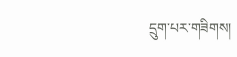དྲུག་པར་གཟིགས།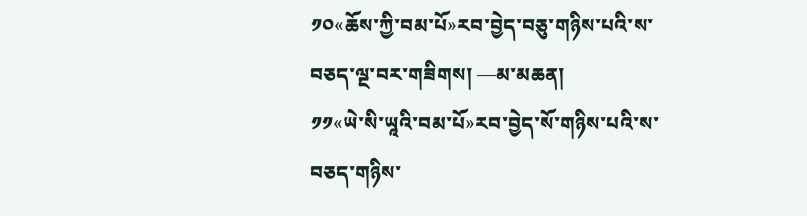༡༠«ཆོས་ཀྱི་བམ་པོ»རབ་བྱེད་བཅུ་གཉིས་པའི་ས་བཅད་ལྔ་བར་གཟིགས། ―མ་མཆན།
༡༡«ཡེ་སི་ཡཱའི་བམ་པོ»རབ་བྱེད་སོ་གཉིས་པའི་ས་བཅད་གཉིས་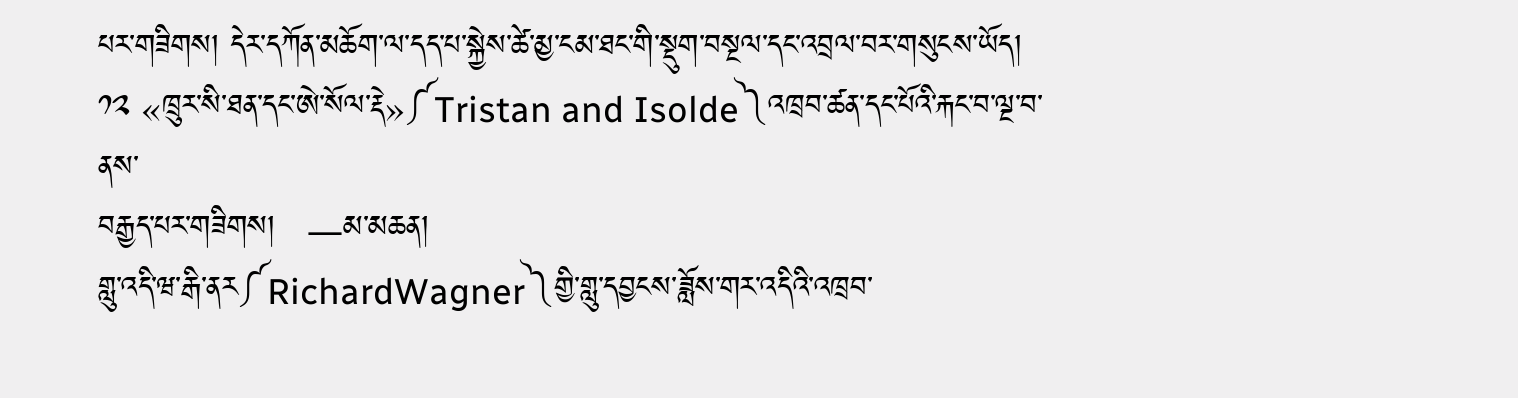པར་གཟིགས། དེར་དཀོན་མཆོག་ལ་དད་པ་སྐྱེས་ཚེ་མྱ་ངམ་ཐང་གི་སྡུག་བསྔལ་དང་འབྲལ་བར་གསུངས་ཡོད།
༡༢ «ཁྲུར་སི་ཐན་དང་ཨེ་སོལ་རྡེ»༼Tristan and Isolde༽འཁྲབ་ཚན་དང་པོའི་རྐང་བ་ལྔ་བ་ནས་
བརྒྱད་པར་གཟིགས།   ―མ་མཆན།
གླུ་འདི་ཝ་རྒི་ནར༼RichardWagner༽གྱི་གླུ་དབྱངས་ཟློས་གར་འདིའི་འཁྲབ་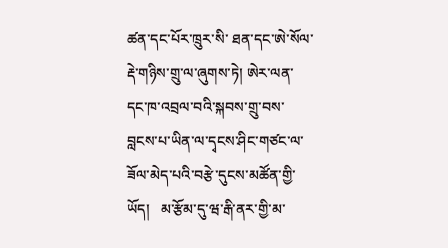ཚན་དང་པོར་ཁྲུར་སི་ ཐན་དང་ཨེ་སོལ་རྡེ་གཉིས་གྲུ་ལ་ཞུགས་ཏེ། ཨེར་ལན་དང་ཁ་འབྲལ་བའི་སྐབས་གྲུ་བས་བླངས་པ་ཡིན་ལ་དྭངས་ཤིང་གཙང་ལ་ཟོལ་མེད་པའི་བརྩེ་དུངས་མཚོན་གྱི་ཡོད།   མ་རྩོམ་དུ་ཝ་རྒི་ནར་གྱི་མ་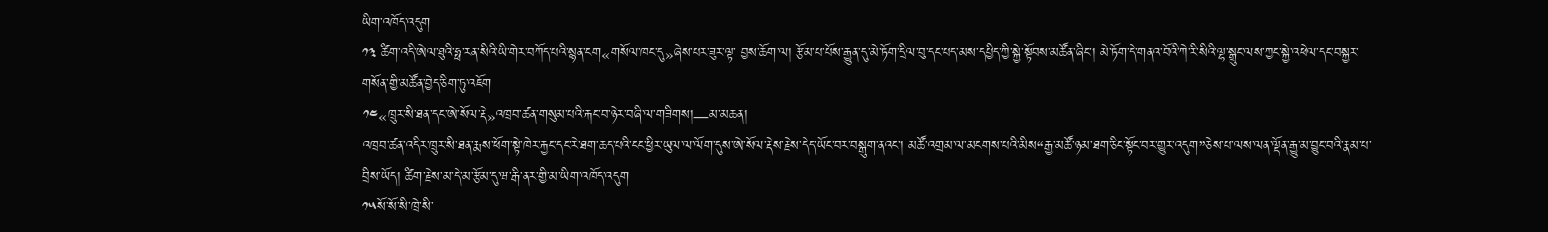ཡིག་འཁོད་འདུག
༡༣ ཚིག་འདི་ཨེལ་ཐུའི་ཧྥ་རན་སིའི་ཡི་གེར་བཀོད་པའི་སྙན་ངག«གསོལ་ཁང་དུ»ཞེས་པར་ཟུར་ལྟ་ བྱས་ཆོག་ལ། རྩོམ་པ་པོས་རྒྱུན་དུ་མེ་ཏོག་དྲིལ་བུ་དང་པད་མས་དཔྱིད་ཀྱི་སྐྱེ་སྟོབས་མཚོན་ཞིང་། མེ་ཏོག་དེ་གནའ་བོའི་ཀེ་རི་སིའི་ལྷ་སྒྲུང་ལས་ཀྱང་སྐྱེ་འཕེལ་དང་བསྐྱར་གསོན་གྱི་མཚོན་བྱེད་ཅིག་ཏུ་འཇོག
༡༤«ཁྲུར་སི་ཐན་དང་ཨེ་སོལ་རྡེ»འཁྲབ་ཚན་གསུམ་པའི་རྐང་བ་ཉེར་བཞི་ལ་གཟིགས།―མ་མཆན།
འཁྲབ་ཚན་འདིར་ཁྲུར་སི་ཐན་རྨས་ཕོག་སྟེ་ཁེར་རྐྱང་དང་རེ་ཐག་ཆད་པའི་ངང་ཕྱིར་ཡུལ་ལ་ལོག་དུས་ཨེ་སོལ་རྡེས་རྗེས་དེད་ཡོང་བར་བསྒུག་ནའང་། མཚོ་འགྲམ་ལ་མངགས་པའི་མིས“རྒྱ་མཚོ་ཉམ་ཐག་ཅིང་སྟོང་བར་གྱུར་འདུག”ཅེས་པ་ལས་ལན་ལྡོན་རྒྱུ་མ་བྱུང་བའི་རྣམ་པ་བྲིས་ཡོད། ཚིག་རྗེས་མ་དེ་མ་རྩོམ་དུ་ཝ་རྒི་ནར་གྱི་མ་ཡིག་འཁོད་འདུག
༡༥སོ་སོ་སི་ཁྲེ་སི་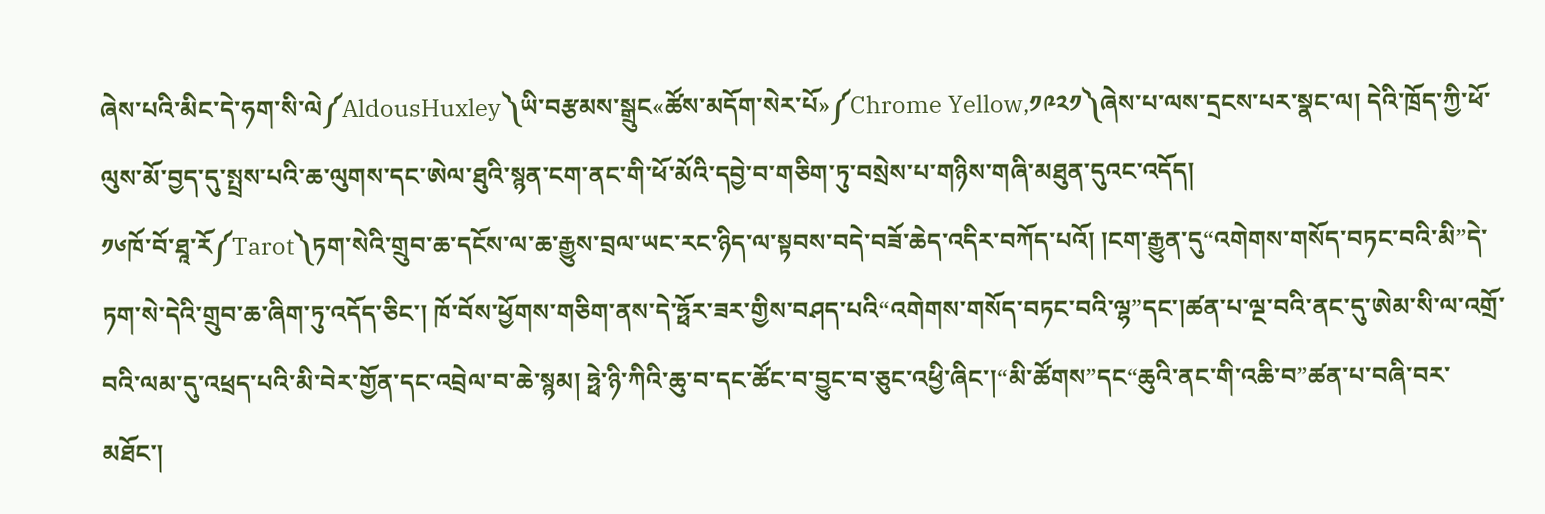ཞེས་པའི་མིང་དེ་ཧག་སི་ལེ༼AldousHuxley༽ཡི་བརྩམས་སྒྲུང«ཚོས་མདོག་སེར་པོ»༼Chrome Yellow,༡༩༢༡༽ཞེས་པ་ལས་དྲངས་པར་སྣང་ལ། དེའི་ཁྲོད་ཀྱི་ཕོ་ལུས་མོ་བྱད་དུ་སྤྲས་པའི་ཆ་ལུགས་དང་ཨེལ་ཐུའི་སྙན་ངག་ནང་གི་ཕོ་མོའི་དབྱེ་བ་གཅིག་ཏུ་བསྲེས་པ་གཉིས་གཞི་མཐུན་དུའང་འདོད།
༡༦ཁོ་བོ་ཐཱ་རོ༼Tarot༽ཏག་སེའི་གྲུབ་ཆ་དངོས་ལ་ཆ་རྒྱུས་བྲལ་ཡང་རང་ཉིད་ལ་སྟབས་བདེ་བཟོ་ཆེད་འདིར་བཀོད་པའོ། །ངག་རྒྱུན་དུ“འགེགས་གསོད་བཏང་བའི་མི”དེ་ཏག་སེ་དེའི་གྲུབ་ཆ་ཞིག་ཏུ་འདོད་ཅིང་། ཁོ་བོས་ཕྱོགས་གཅིག་ནས་དེ་ཧྥོར་ཟར་གྱིས་བཤད་པའི“འགེགས་གསོད་བཏང་བའི་ལྷ”དང་།ཚན་པ་ལྔ་བའི་ནང་དུ་ཨེམ་སི་ལ་འགྲོ་བའི་ལམ་དུ་འཕྲད་པའི་མི་བེར་གྱོན་དང་འབྲེལ་བ་ཆེ་སྙམ། ཧྥེ་ཉི་ཀིའི་ཆུ་བ་དང་ཚོང་བ་བྱུང་བ་ཅུང་འཕྱི་ཞིང་།“མི་ཚོགས”དང“ཆུའི་ནང་གི་འཆི་བ”ཚན་པ་བཞི་བར་མཐོང་།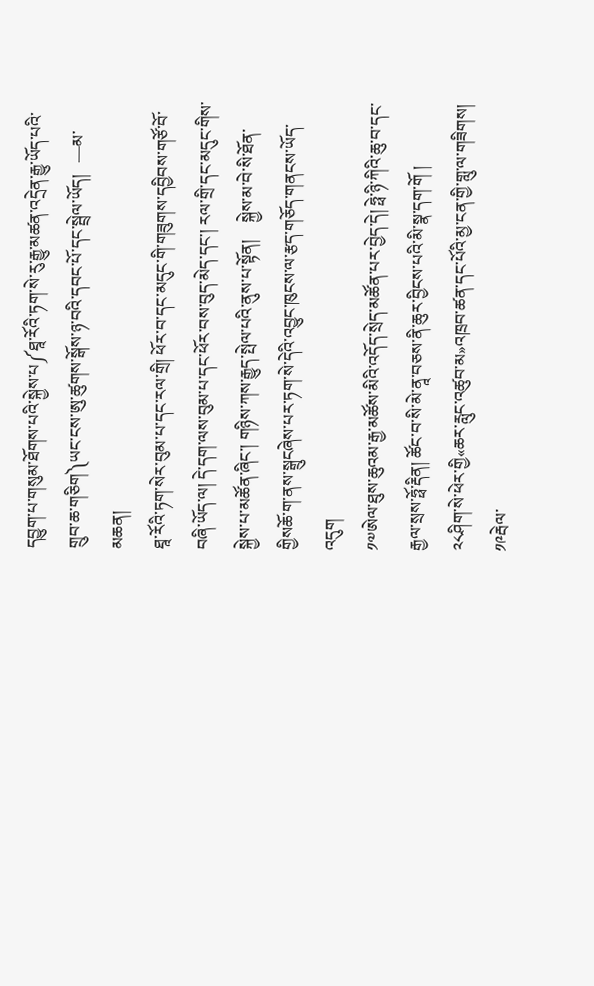དབྱུག་པ་གསུམ་ཐོགས་པའི་སྐྱེས་པ༼ཐཱ་རོའི་ཏག་སེ་རུ་རྒྱུ་མཚན་འདྲེན་རྒྱུ་ཡོད་པའི་གྲུབ་ཆ་གཅིག༽ཡང་ངས་ཨུ་ཚུགས་སྒོས་ཉ་བའི་དབང་པོ་དང་སྦྲེལ་ཡོད།   ―མ་མཆན།
ཐཱ་རོའི་ཏག་སེར་བུམ་པ་དང་རལ་གྲི། ཕོར་བ་དང་མདུང་གི་གཟུགས་དབྱིབས་གཙོ་བོ་བཞི་ཡོད་ལ། དེ་དག་ལས་བུམ་པ་དང་ཕོར་བས་བུད་མེད་དང་། རལ་གྲི་དང་མདུང་གིས་སྐྱེས་པ་མཚོན་ཞིང་། གཉིས་ཀས་རྒྱུད་སྤེལ་པའི་ནུས་པ་སྟོན།    སྐྱེས་མ་བེ་སི་ཐོན་གྱིསཆོ་ག་ནས་སྒྲུངཞེས་པར་ཏག་སེ་དེའི་འབྱུང་ཁུངས་ལ་རྩད་གཅོད་གནངས་ཡོད་འདུག
༡༧ཨེལ་ཐུས་ཆུའམ་རྒྱ་མཚོས་མིའི་འདོད་སྲེད་མཚོན་པར་བྱེད་དེ། ཧྥེ་ཉི་ཀིའི་ཆུ་བ་དང་རྒྱལ་སྲས་ཧྥོ་རྡིན། ཚོང་བ་སི་མེ་ནཱ་བཅས་ནི་ཆུར་བྱིངས་པའི་མི་སྣ་དག་གོ །
༢༨ཤིག་སེ་ཕེར་གྱི«ཆར་རླུང་འཚུབ་མ»འཁྲབ་ཚན་དང་པོའི་མྱ་ངན་གྱི་གླུ་ལ་གཟིགས།
༡༩རྦེལ་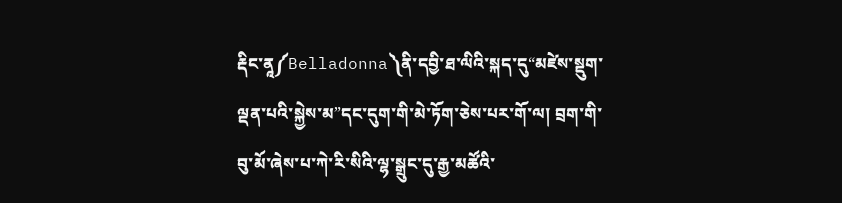རྡིང་ནཱ༼Belladonna༽ནི་དབྱི་ཐ་ལིའི་སྐད་དུ“མཛེས་སྡུག་ལྡན་པའི་སྐྱེས་མ”དང་དུག་གི་མེ་ཏོག་ཅེས་པར་གོ་ལ། བྲག་གི་བུ་མོ་ཞེས་པ་ཀེ་རི་སིའི་ལྷ་སྒྲུང་དུ་རྒྱ་མཚོའི་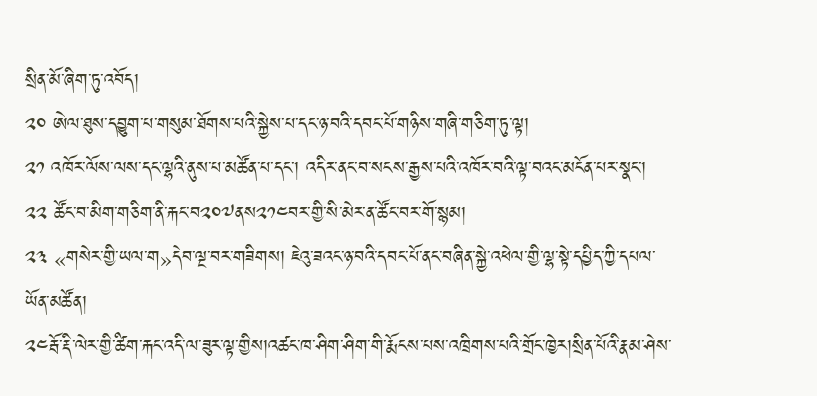སྲིན་མོ་ཞིག་ཏུ་འབོད།
༢༠ ཨེལ་ཐུས་དབྱུག་པ་གསུམ་ཐོགས་པའི་སྐྱེས་པ་དང་ཉ་བའི་དབང་པོ་གཉིས་གཞི་གཅིག་ཏུ་ལྟ།
༢༡ འཁོར་ལོས་ལས་དང་ལྷའི་ནུས་པ་མཚོན་པ་དང་། འདིར་ནང་བ་སངས་རྒྱས་པའི་འཁོར་བའི་ལྟ་བའང་མངོན་པར་སྣང་།
༢༢ ཚོང་བ་མིག་གཅིག་ནི་རྐང་བ༢༠༧ནས༢༡༤བར་གྱི་སི་མེར་ན་ཚོང་བར་གོ་སྙམ།
༢༣ «གསེར་གྱི་ཡལ་ག»དེབ་ལྔ་བར་གཟིགས། ཇེའུ་ཟའང་ཉ་བའི་དབང་པོ་ནང་བཞིན་སྐྱེ་འཕེལ་གྱི་ལྷ་སྟེ་དཔྱིད་ཀྱི་དཔལ་ཡོན་མཚོན།
༢༤རྦོ་རྡི་ལེར་གྱི་ཚིག་རྐང་འདི་ལ་ཟུར་ལྟ་གྱིས།འཚང་ཁ་ཤིག་ཤིག་གི་རྨོངས་པས་འཁྲིགས་པའི་གྲོང་ཁྱེར།སྲིན་པོའི་རྣམ་ཤེས་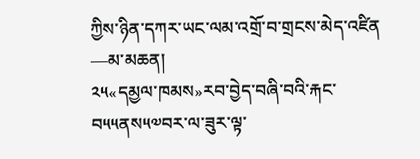ཀྱིས་ཉིན་དཀར་ཡང་ལམ་འགྲོ་བ་གྲངས་མེད་འཛིན   ―མ་མཆན།
༢༥«དམྱལ་ཁམས»རབ་བྱེད་བཞི་བའི་རྐང་བ༥༥ནས༥༧བར་ལ་ཟུར་ལྟ་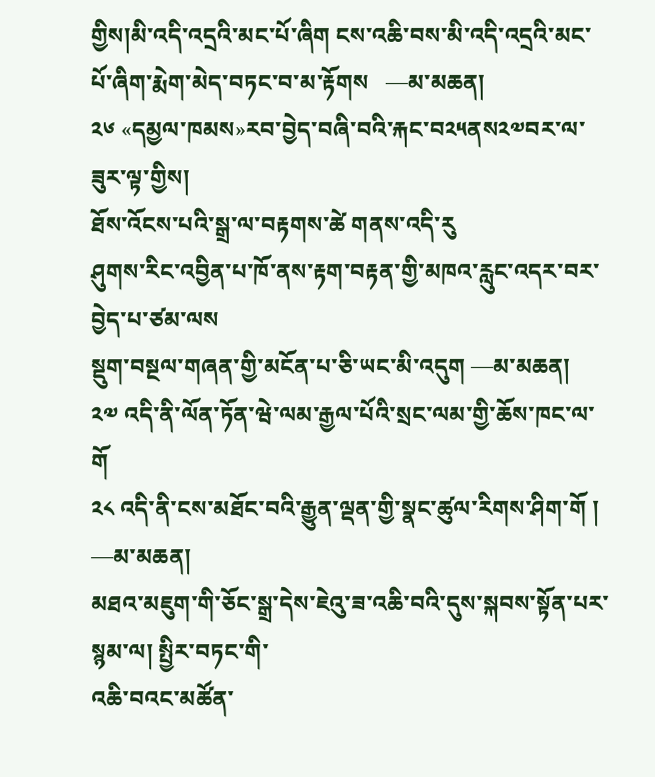གྱིས།མི་འདི་འདྲའི་མང་པོ་ཞིག ངས་འཆི་བས་མི་འདི་འདྲའི་མང་པོ་ཞིག་རྨེག་མེད་བཏང་བ་མ་རྟོགས   ―མ་མཆན།
༢༦ «དམྱལ་ཁམས»རབ་བྱེད་བཞི་བའི་རྐང་བ༢༥ནས༢༧བར་ལ་ཟུར་ལྟ་གྱིས།
ཐོས་འོངས་པའི་སྒྲ་ལ་བརྟགས་ཚེ གནས་འདི་རུ
ཤུགས་རིང་འབྱིན་པ་ཁོ་ནས་རྟག་བརྟན་གྱི་མཁའ་རླུང་འདར་བར་བྱེད་པ་ཙམ་ལས
སྡུག་བསྔལ་གཞན་གྱི་མངོན་པ་ཅི་ཡང་མི་འདུག ―མ་མཆན།
༢༧ འདི་ནི་ལོན་ཏོན་ཝེ་ལམ་རྒྱལ་པོའི་སྲང་ལམ་གྱི་ཆོས་ཁང་ལ་གོ
༢༨ འདི་ནི་ངས་མཐོང་བའི་རྒྱུན་ལྡན་གྱི་སྣང་ཚུལ་རིགས་ཤིག་གོ ། ―མ་མཆན།
མཐའ་མཇུག་གི་ཅོང་སྒྲ་དེས་ཇེའུ་ཟ་འཆི་བའི་དུས་སྐབས་སྟོན་པར་སྙམ་ལ། སྤྱིར་བཏང་གི་
འཆི་བའང་མཚོན་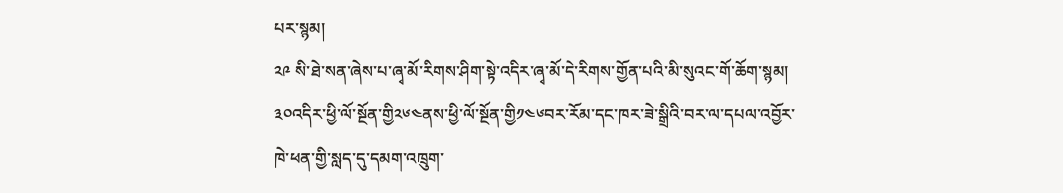པར་སྙམ།
༢༩ སི་ཐེ་སན་ཞེས་པ་ཞྭ་མོ་རིགས་ཤིག་སྟེ་འདིར་ཞྭ་མོ་དེ་རིགས་གྱོན་པའི་མི་སུའང་གོ་ཆོག་སྙམ།
༣༠འདིར་ཕྱི་ལོ་སྔོན་གྱི༢༦༤ནས་ཕྱི་ལོ་སྔོན་གྱི༡༤༦བར་རོམ་དང་ཁར་ཟེ་སྒྲིའི་བར་ལ་དཔལ་འབྱོར་
ཁེ་ཕན་གྱི་སླད་དུ་དམག་འཁྲུག་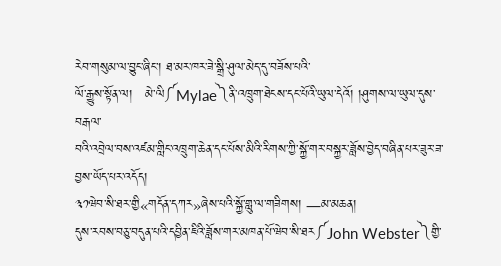རེབ་གསུམ་ལ་བྱུང་ཞིང་། ཐ་མར་ཁར་ཟེ་སྒྲི་ཤུལ་མེད་དུ་བཟོས་པའི་
ལོ་རྒྱུས་སྟོན་ལ།   མེ་ལི༼Mylae༽ནི་འཁྲུག་ཐེངས་དང་པོའི་ཡུལ་དེའོ། །ཤུགས་ལ་ཡུལ་དུས་བརྒལ་
བའི་འབྲེལ་བས་འཛམ་གླིང་འཁྲུག་ཆེན་དང་པོས་མིའི་རིགས་ཀྱི་སྐྱོ་གར་བསྐྱར་ཟློས་བྱེད་བཞིན་པར་ཟུར་ཟ་བྱས་ཡོད་པར་འདོད།
༣༡ཝེབ་སི་ཐར་གྱི«གདོན་དཀར»ཞེས་པའི་སྐྱོ་གླུ་ལ་གཟིགས། ―མ་མཆན།
དུས་རབས་བཅུ་བདུན་པའི་དབྱིན་ཇིའི་ཟློས་གར་མཁན་པོ་ཝེབ་སི་ཐར༼John Webster༽གྱི་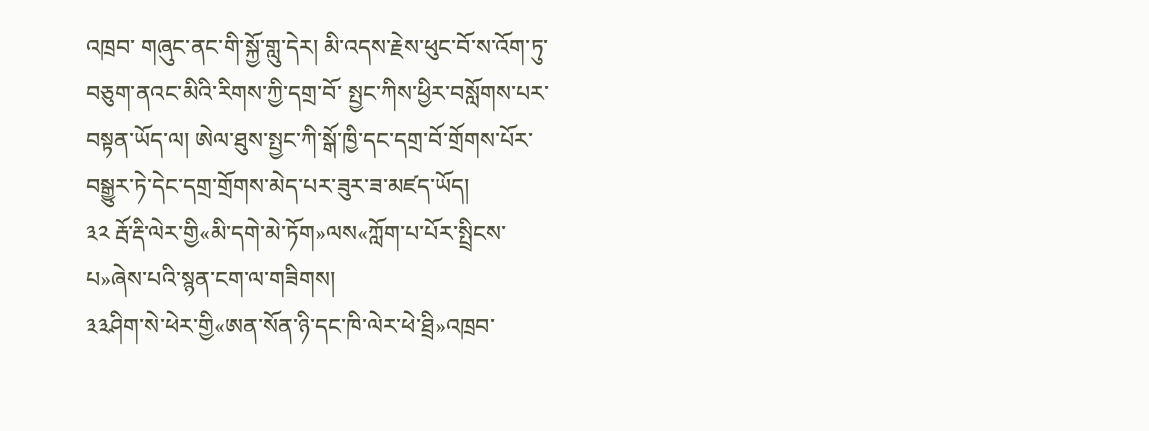འཁྲབ་ གཞུང་ནང་གི་སྐྱོ་གླུ་དེར། མི་འདས་རྗེས་ཕུང་བོ་ས་འོག་ཏུ་བཅུག་ནའང་མིའི་རིགས་ཀྱི་དགྲ་བོ་ སྤྱང་ཀིས་ཕྱིར་བསློགས་པར་བསྟན་ཡོད་ལ། ཨེལ་ཐུས་སྤྱང་ཀི་སྒོ་ཁྱི་དང་དགྲ་བོ་གྲོགས་པོར་བསྒྱུར་ཏེ་དེང་དགྲ་གྲོགས་མེད་པར་ཟུར་ཟ་མཛད་ཡོད།
༣༢ རྦོ་རྡི་ལེར་གྱི«མི་དགེ་མེ་ཏོག»ལས«ཀློག་པ་པོར་སྤྲིངས་པ»ཞེས་པའི་སྙན་ངག་ལ་གཟིགས།
༣༣ཤིག་སེ་ཕེར་གྱི«ཨན་སོན་ཉི་དང་ཁི་ལེར་ཕེ་ཐྲི»འཁྲབ་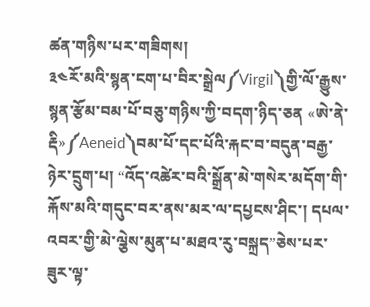ཚན་གཉིས་པར་གཟིགས།
༣༤རོ་མའི་སྙན་ངག་པ་བིར་སྒྲེལ༼Virgil༽གྱི་ལོ་རྒྱུས་སྙན་རྩོམ་བམ་པོ་བཅུ་གཉིས་ཀྱི་བདག་ཉིད་ཅན «ཨེ་ནེ་རྡི»༼Aeneid༽བམ་པོ་དང་པོའི་རྐང་བ་བདུན་བརྒྱ་ཉེར་དྲུག་པ། “འོད་འཚེར་བའི་སྒྲོན་མེ་གསེར་མདོག་གི་རྐོས་མའི་གདུང་བར་ནས་མར་ལ་དཔྱངས་ཤིང་། དཔལ་འབར་གྱི་མེ་ལྕེས་མུན་པ་མཐའ་རུ་བསྐྲད”ཅེས་པར་ཟུར་ལྟ་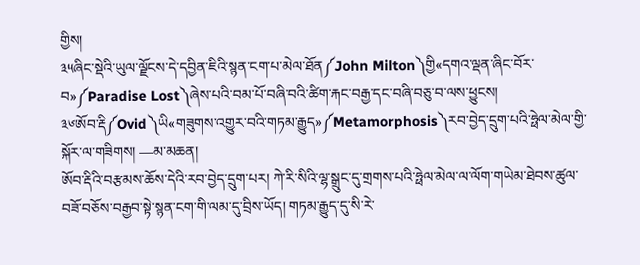གྱིས།
༣༥ཞིང་སྡེའི་ཡུལ་ལྗོངས་དེ་དབྱིན་ཇིའི་སྙན་ངག་པ་མེལ་ཐོན༼John Milton༽གྱི«དགའ་ལྡན་ཞིང་བོར་བ»༼Paradise Lost༽ཞེས་པའི་བམ་པོ་བཞི་བའི་ཚིག་རྐང་བརྒྱ་དང་བཞི་བཅུ་བ་ལས་ཕྱུངས།
༣༦ཨོབ་རྡི༼Ovid༽ཡི«གཟུགས་འགྱུར་བའི་གཏམ་རྒྱུད»༼Metamorphosis༽རབ་བྱེད་དྲུག་པའི་ཧྥེལ་མེལ་གྱི་སྐོར་ལ་གཟིགས། ―མ་མཆན།
ཨོབ་རྡིའི་བརྩམས་ཆོས་དེའི་རབ་བྱེད་དྲུག་པར། ཀེ་རི་སིའི་ལྷ་སྒྲུང་དུ་གྲགས་པའི་ཧྥེལ་མེལ་ལ་ལོག་གཡེམ་ཐེབས་ཚུལ་བཟོ་བཅོས་བརྒྱབ་སྟེ་སྙན་ངག་གི་ལམ་དུ་བྲིས་ཡོད། གཏམ་རྒྱུད་དུ་སི་རེ་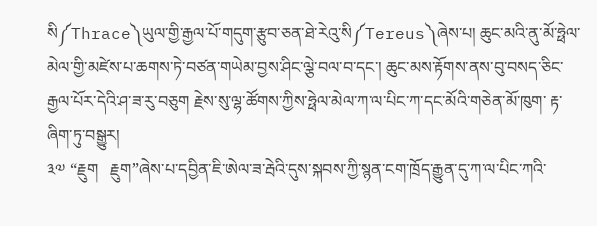སི༼Thrace༽ཡུལ་གྱི་རྒྱལ་པོ་གདུག་རྩུབ་ཅན་ཐེ་རེའུ་སི༼Tereus༽ཞེས་པ། ཆུང་མའི་ནུ་མོ་ཧྥེལ་མེལ་གྱི་མཛེས་པ་ཆགས་ཏེ་བཙན་གཡེམ་བྱས་ཤིང་ལྕེ་བལ་བ་དང་། ཆུང་མས་རྟོགས་ནས་བུ་བསད་ཅིང་རྒྱལ་པོར་དེའི་ཤ་ཟ་རུ་བཅུག རྗེས་སུ་ལྷ་ཚོགས་ཀྱིས་ཧྥེལ་མེལ་ཀ་ལ་པིང་ཀ་དང་མོའི་གཅེན་མོ་ཁུག་ རྟ་ཞིག་ཏུ་བསྒྱུར།
༣༧ “རྗུག   རྗུག”ཞེས་པ་དབྱིན་ཇི་ཨེལ་ཟ་རྦེའི་དུས་སྐབས་ཀྱི་སྙན་ངག་ཁྲོད་རྒྱུན་དུ་ཀ་ལ་པིང་ཀའི་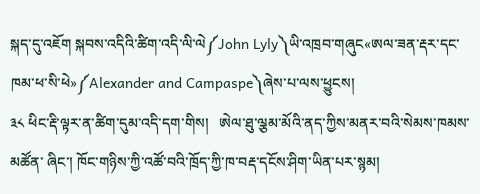སྐད་དུ་འཇོག སྐབས་འདིའི་ཚིག་འདི་ལི་ལེ༼John Lyly༽ཡི་འཁྲབ་གཞུང«ཨལ་ཟན་རྡར་དང་ཁམ་ཕ་སི་ཕེ»༼Alexander and Campaspe༽ཞེས་པ་ལས་ཕྱུངས།
༣༨ ཕིང་རྡི་ལྟར་ན་ཚིག་དུམ་འདི་དག་གིས།   ཨེལ་ཐུ་ལྕམ་མོའི་ནད་ཀྱིས་མནར་བའི་སེམས་ཁམས་ མཚོན་ ཞིང་། ཁོང་གཉིས་ཀྱི་འཚོ་བའི་ཁྲོད་ཀྱི་ཁ་བརྡ་དངོས་ཤིག་ཡིན་པར་སྙམ།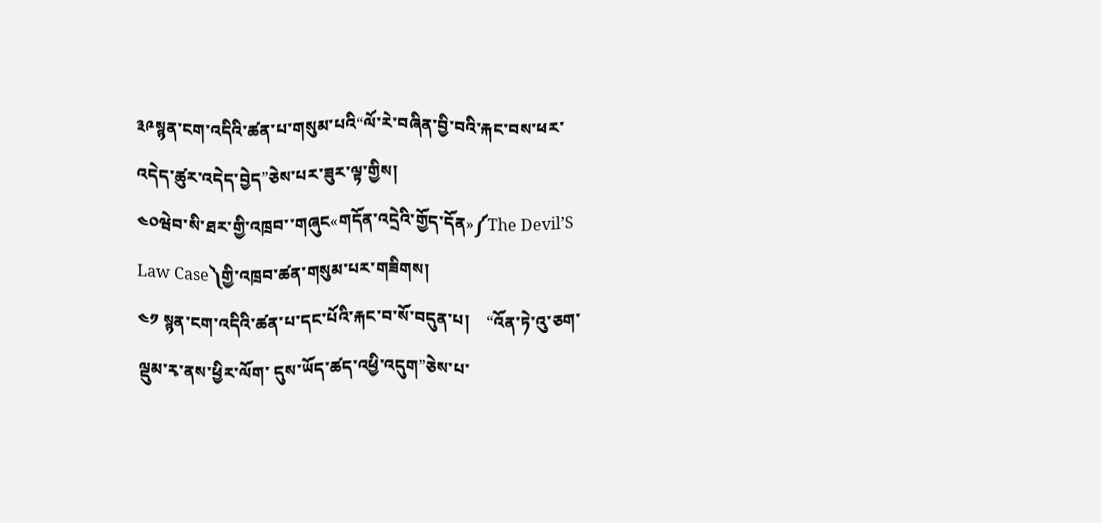༣༩སྙན་ངག་འདིའི་ཚན་པ་གསུམ་པའི“ལོ་རེ་བཞིན་བྱི་བའི་རྐང་བས་ཕར་འདེད་ཚུར་འདེད་བྱེད”ཅེས་པར་ཟུར་ལྟ་གྱིས།
༤༠ཝེབ་སི་ཐར་གྱི་འཁྲབ་་གཞུང«གདོན་འདྲེའི་གྱོད་དོན»༼The Devil’S Law Case༽གྱི་འཁྲབ་ཚན་གསུམ་པར་གཟིགས།
༤༡ སྙན་ངག་འདིའི་ཚན་པ་དང་པོའི་རྐང་བ་སོ་བདུན་པ།    “འོན་ཏེ་འུ་ཅག་ལྡུམ་རྭ་ནས་ཕྱིར་ལོག་ དུས་ཡོད་ཚད་འཕྱི་འདུག”ཅེས་པ་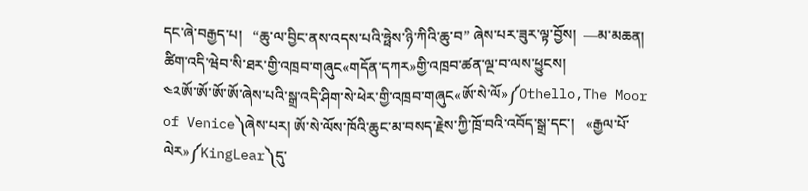དང་ཞེ་བརྒྱད་པ།   “ཆུ་ལ་བྱིང་ནས་འདས་པའི་ཧྥེས་ཉི་ཀིའི་ཆུ་བ” ཞེས་པར་ཟུར་ལྟ་བྱོས།  —མ་མཆན།
ཚིག་འདི་ཝེབ་སི་ཐར་གྱི་འཁྲབ་གཞུང«གདོན་དཀར»གྱི་འཁྲབ་ཚན་ལྔ་བ་ལས་ཕྱུངས།
༤༢ཨོ་ཨོ་ཨོ་ཨོ་ཞེས་པའི་སྒྲ་འདི་ཤིག་སེ་ཕེར་གྱི་འཁྲབ་གཞུང«ཨོ་སེ་ལོ»༼Othello,The Moor of Venice༽ཞེས་པར། ཨོ་སེ་ལོས་ཁོའི་ཆུང་མ་བསད་རྗེས་ཀྱི་ཁྲོ་བའི་འབོད་སྒྲ་དང་།   «རྒྱལ་པོ་ལེར»༼KingLear༽དུ་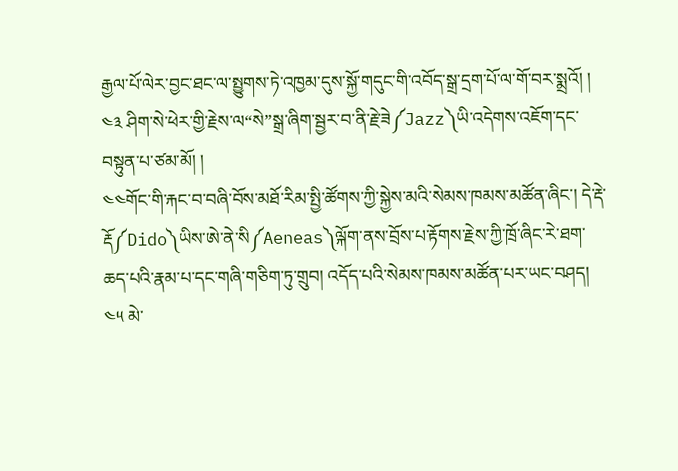རྒྱལ་པོ་ལེར་བྱང་ཐང་ལ་སྤྱུགས་ཏེ་འཁྱམ་དུས་སྐྱོ་གདུང་གི་འབོད་སྒྲ་དྲག་པོ་ལ་གོ་བར་སྨྲའོ། །
༤༣ ཤིག་སེ་ཕེར་གྱི་རྗེས་ལ“སེ”སྒྲ་ཞིག་སྦྱར་བ་ནི་རྗེ་ཟེ༼Jazz༽ཡི་འདེགས་འཇོག་དང་བསྟུན་པ་ཙམ་མོ། །
༤༤གོང་གི་རྐང་བ་བཞི་བོས་མཐོ་རིམ་སྤྱི་ཚོགས་ཀྱི་སྐྱེས་མའི་སེམས་ཁམས་མཚོན་ཞིང་། དེ་རྡེ་རྡོ༼Dido༽ཡིས་ཨེ་ནེ་སི༼Aeneas༽ལྐོག་ནས་བྲོས་པ་རྟོགས་རྗེས་ཀྱི་ཁྲོ་ཞིང་རེ་ཐག་ཆད་པའི་རྣམ་པ་དང་གཞི་གཅིག་ཏུ་གྲུབ། འདོད་པའི་སེམས་ཁམས་མཚོན་པར་ཡང་བཤད།
༤༥ མེ་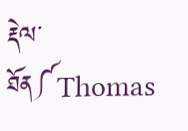རྡེལ་ཐོན༼Thomas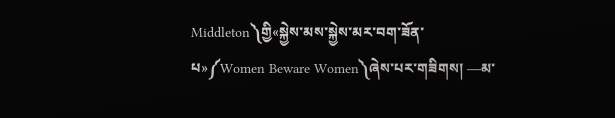Middleton༽གྱི«སྐྱེས་མས་སྐྱེས་མར་བག་ཟོན་པ»༼Women Beware Women༽ཞེས་པར་གཟིགས། ―མ་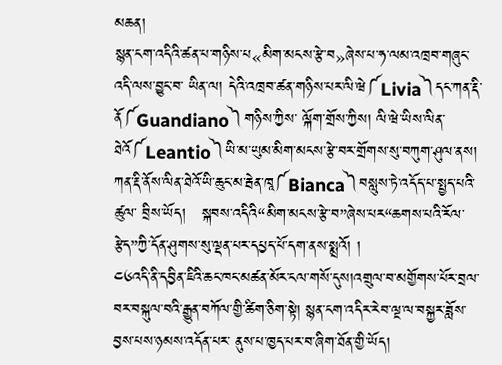མཆན།
སྙན་ངག་འདིའི་ཚན་པ་གཉིས་པ«མིག་མངས་རྩེ་བ»ཞེས་པ་ཧ་ལམ་འཁྲབ་གཞུང་འདི་ལས་བྱུང་བ་ ཡིན་ལ། དེའི་འཁྲབ་ཚན་གཉིས་པར་ལི་ཝེ༼Livia༽དང་ཀན་རྡི་ནོ༼Guandiano༽གཉིས་ཀྱིས་ ལྐོག་གྲོས་ཀྱིས། ལི་ཝེ་ཡིས་ལིན་ཐེའོ༼Leantio༽ཡི་མ་ཡུམ་མིག་མངས་རྩེ་བར་གྲོགས་སུ་བཀུག་ཤུལ་ནས།   ཀན་རྡི་ནོས་ལིན་ཐེའོ་ཡི་ཆུང་མ་རྦེན་ཁཱ༼Bianca༽བསླུས་ཏེ་འདོད་པ་སྤྱད་པའི་ཚུལ་ བྲིས་ཡོད།   སྐབས་འདིའི“མིག་མངས་རྩེ་བ”ཞེས་པར“ཆགས་པའི་རོལ་རྩེད”ཀྱི་དོན་ཤུགས་སུ་ལྡན་པར་དཔྱད་པོ་དག་ནས་སྨྲའོ། །
༤༦འདི་ནི་དབྱིན་ཇིའི་ཆང་ཁང་མཚན་མོར་ངལ་གསོ་དུས།འགྲུལ་བ་མགྱོགས་པོར་བྲལ་བར་བསྐུལ་བའི་རྒྱུན་བཀོལ་གྱི་ཚིག་ཅིག་སྟེ། སྙན་ངག་འདིར་རེབ་ལྔ་ལ་བསྐྱར་ཟློས་བྱས་པས་ཉམས་འདོན་པར་ ནུས་པ་ཁྱད་པར་བ་ཞིག་ཐོན་གྱི་ཡོད།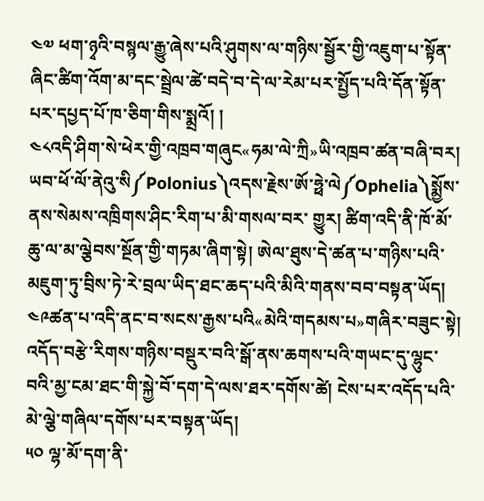༤༧ ཕག་ཉྭའི་བསྙལ་རྒྱུ་ཞེས་པའི་ཤུགས་ལ་གཉིས་སྦྱོར་གྱི་འཇུག་པ་སྟོན་ཞིང་ཚིག་འོག་མ་དང་སྦྲེལ་ཚེ་བདེ་བ་དེ་ལ་རེམ་པར་སྤྱོད་པའི་དོན་སྟོན་པར་དཔྱད་པོ་ཁ་ཅིག་གིས་སྨྲའོ། །
༤༨འདི་ཤིག་སེ་ཕེར་གྱི་འཁྲབ་གཞུང«ཧམ་ལེ་ཀྲི»ཡི་འཁྲབ་ཚན་བཞི་བར། ཡབ་ཕོ་ལོ་ནེའུ་སི༼Polonius༽འདས་རྗེས་ཨོ་ཧྥེ་ལེ༼Ophelia༽སྨྱོས་ནས་སེམས་འཁྲིགས་ཤིང་རིག་པ་མི་གསལ་བར་ གྱུར། ཚིག་འདི་ནི་ཁོ་མོ་ཆུ་ལ་མ་ལྕེབས་སྔོན་གྱི་གཏམ་ཞིག་སྟེ། ཨེལ་ཐུས་དེ་ཚན་པ་གཉིས་པའི་ མཇུག་ཏུ་བྲིས་ཏེ་རེ་བྲལ་ཡིད་ཐང་ཆད་པའི་མིའི་གནས་བབ་བསྟན་ཡོད།
༤༩ཚན་པ་འདི་ནང་བ་སངས་རྒྱས་པའི«མེའི་གདམས་པ»གཞིར་བཟུང་སྟེ། འདོད་བརྩེ་རིགས་གཉིས་བསྡུར་བའི་སྒོ་ནས་ཆགས་པའི་གཡང་དུ་ལྷུང་བའི་མྱ་ངམ་ཐང་གི་སྐྱེ་བོ་དག་དེ་ལས་ཐར་དགོས་ཚེ། ངེས་པར་འདོད་པའི་མེ་ལྕེ་གཞིལ་དགོས་པར་བསྟན་ཡོད།
༥༠ ལྷ་མོ་དག་ནི་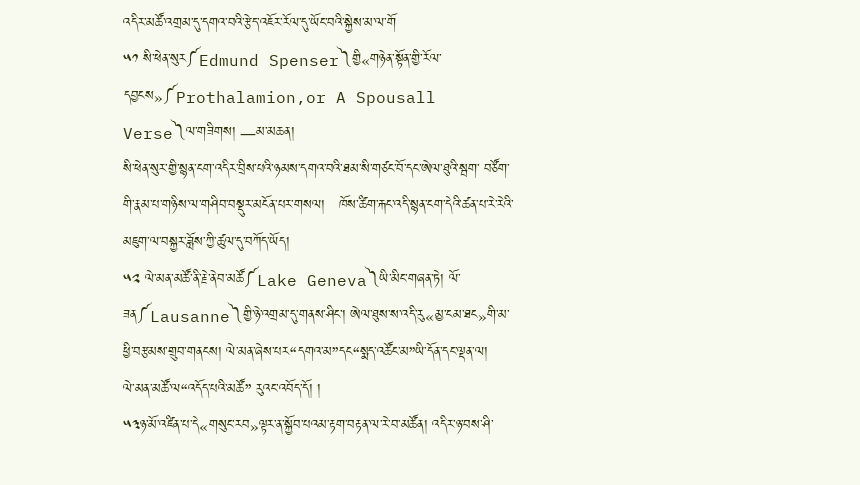འདིར་མཚོ་འགྲམ་དུ་དགའ་བའི་རྩེད་འཇོར་རོལ་དུ་ཡོང་བའི་སྐྱེས་མ་ལ་གོ
༥༡ སི་ཕེན་སུར༼Edmund Spenser༽གྱི«གཉེན་སྟོན་གྱི་རོལ་དབྱངས»༼Prothalamion,or A Spousall Verse༽ལ་གཟིགས། ―མ་མཆན།
སི་ཕེན་སུར་གྱི་སྙན་ངག་འདིར་བྲིས་པའི་ཉམས་དགའ་བའི་ཐམ་སི་གཙང་བོ་དང་ཨེལ་ཐུའི་སྦག་ བཙོག་གི་རྣམ་པ་གཉིས་ལ་གཤིབ་བསྡུར་མངོན་པར་གསལ།   ཁོས་ཚིག་རྐང་འདི་སྙན་ངག་དེའི་ཚན་པ་རེ་རེའི་མཇུག་ལ་བསྐྱར་ཟློས་ཀྱི་ཚུལ་དུ་བཀོད་ཡོད།
༥༢ ལེ་མན་མཚོ་ནི་རྗེ་ནེབ་མཚོ༼Lake Geneva༽ཡི་མིང་གཞན་ཏེ། ལོ་ཟན༼Lausanne༽གྱི་ཉེ་འགྲམ་དུ་གནས་ཤིང་། ཨེལ་ཐུས་ས་འདི་རུ«མྱ་ངམ་ཐང»གི་མ་ཕྱི་བརྩམས་གྲུབ་གནངས། ལེ་མན་ཞེས་པར“དགའ་མ”དང“སྨད་འཚོང་མ”ཡི་དོན་དང་ལྡན་ལ།    ལེ་མན་མཚོ་ལ“འདོད་པའི་མཚོ” རུའང་འབོད་དོ། །
༥༣ཉ་མོ་འཛིན་པ་དེ«གསུང་རབ»ལྟར་ན་སྐྱོབ་པའམ་རྟག་བརྟན་ལ་རེ་བ་མཚོན། འདིར་ཉ་བས་ཤི་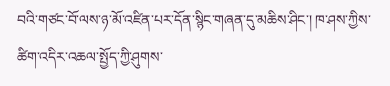བའི་གཙང་བོ་ལས་ཉ་མོ་འཛིན་པར་དོན་སྙིང་གཞན་དུ་མཆིས་ཤིང་། ཁ་ཤས་ཀྱིས་ཚིག་འདིར་འཆལ་སྤྱོད་ཀྱི་ཤུགས་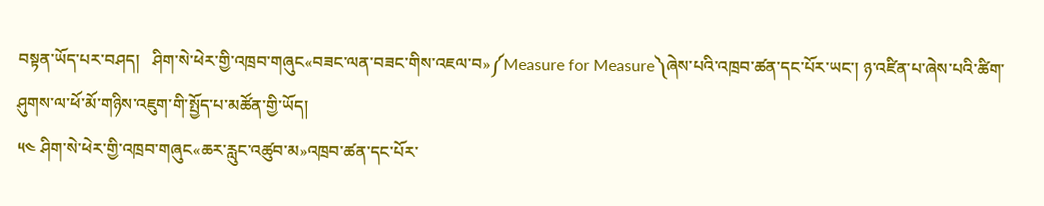བསྟན་ཡོད་པར་བཤད།   ཤིག་སེ་ཕེར་གྱི་འཁྲབ་གཞུང«བཟང་ལན་བཟང་གིས་འཇལ་བ»༼Measure for Measure༽ཞེས་པའི་འཁྲབ་ཚན་དང་པོར་ཡང་། ཉ་འཛིན་པ་ཞེས་པའི་ཚིག་ཤུགས་ལ་ཕོ་མོ་གཉིས་འཇུག་གི་སྤྱོད་པ་མཚོན་གྱི་ཡོད།
༥༤ ཤིག་སེ་ཕེར་གྱི་འཁྲབ་གཞུང«ཆར་རླུང་འཚུབ་མ»འཁྲབ་ཚན་དང་པོར་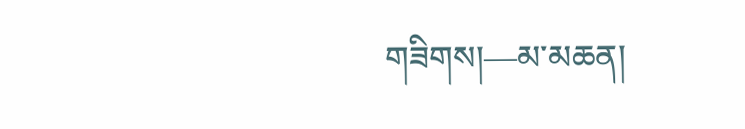གཟིགས།―མ་མཆན།